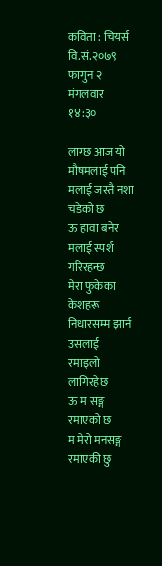कविता : चियर्स
वि.सं.२०७९ फागुन २ मंगलवार १४:३०

लाग्छ आज यो मौषमलाई पनि
मलाई जस्तै नशा चडेको छ
ऊ हावा बनेर मलाई स्पर्श गरिरहन्छ
मेरा फुकेका केशहरू
निधारसम्म झार्न उसलाई
रमाइलो लागिरहेछ
ऊ म सङ्ग रमाएको छ
म मेरो मनसङ्ग रमाएकी छु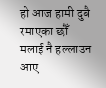हो आज हामी दुबै रमाएका छौँ
मलाई नै हल्लाउन आए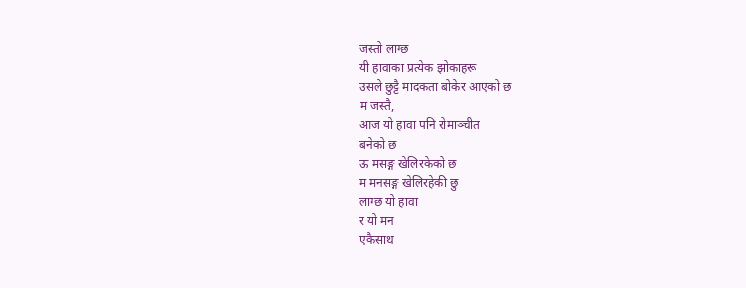जस्तो लाग्छ
यी हावाका प्रत्येक झोकाहरू
उसले छुट्टै मादकता बोकेर आएको छ
म जस्तै,
आज यो हावा पनि रोमाञ्चीत
बनेको छ
ऊ मसङ्ग खेलिरकेको छ
म मनसङ्ग खेलिरहेकी छु
लाग्छ यो हावा
र यो मन
एकैसाथ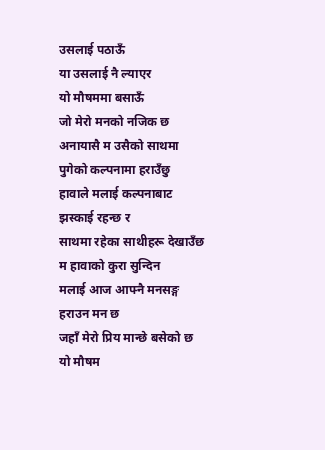उसलाई पठाऊँ
या उसलाई नै ल्याएर
यो मौषममा बसाऊँ
जो मेरो मनको नजिक छ
अनायासै म उसैको साथमा
पुगेको कल्पनामा हराउँछु
हावाले मलाई कल्पनाबाट
झस्काई रहन्छ र
साथमा रहेका साथीहरू देखाउँछ
म हावाको कुरा सुन्दिन
मलाई आज आफ्नै मनसङ्ग
हराउन मन छ
जहाँ मेरो प्रिय मान्छे बसेको छ
यो मौषम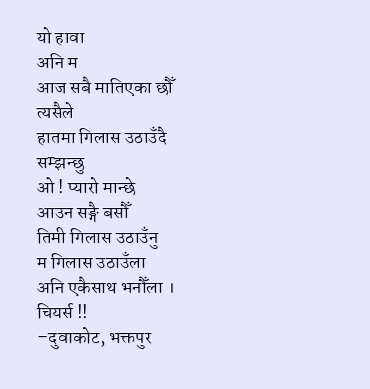यो हावा
अनि म
आज सबै मातिएका छौँ
त्यसैले
हातमा गिलास उठाउँदै
सम्झन्छु
ओ ! प्यारो मान्छे
आउन सङ्गै बसौँ
तिमी गिलास उठाउँनु
म गिलास उठाउँला
अनि एकैसाथ भनौँला ।
चियर्स !!
–दुवाकोट, भक्तपुर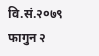वि.सं.२०७९ फागुन २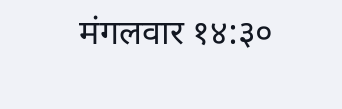मंगलवार १४:३०